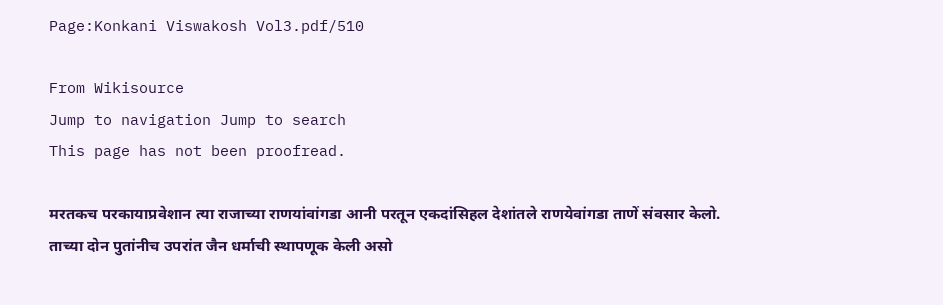Page:Konkani Viswakosh Vol3.pdf/510

From Wikisource
Jump to navigation Jump to search
This page has not been proofread.

मरतकच परकायाप्रवेशान त्या राजाच्या राणयांवांगडा आनी परतून एकदांसिहल देशांतले राणयेवांगडा ताणें संवसार केलो. ताच्या दोन पुतांनीच उपरांत जैन धर्माची स्थापणूक केली असो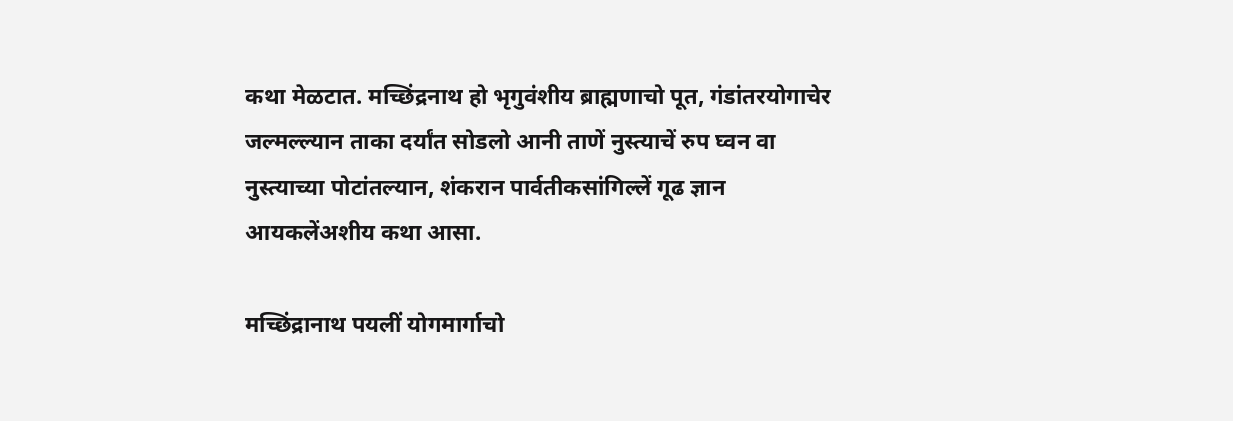कथा मेळटात. मच्छिंद्रनाथ हो भृगुवंशीय ब्राह्मणाचो पूत, गंडांतरयोगाचेर जल्मल्ल्यान ताका दर्यांत सोडलो आनी ताणें नुस्त्याचें रुप घ्वन वा नुस्त्याच्या पोटांतल्यान, शंकरान पार्वतीकसांगिल्लें गूढ ज्ञान आयकलेंअशीय कथा आसा.

मच्छिंद्रानाथ पयलीं योगमार्गाचो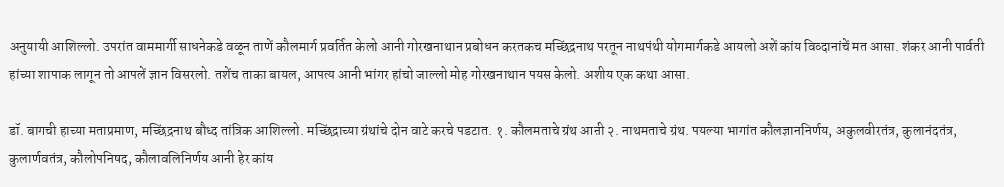अनुयायी आशिल्लो. उपरांत वाममार्गी साधनेकडे वळून ताणें कौलमार्ग प्रवर्तित केलो आनी गोरखनाथान प्रबोधन करतकच मच्छिंद्रनाथ परतून नाथपंथी योगमार्गकडे आयलो अशें कांय विव्दानांचें मत आसा. शंकर आनी पार्वती हांच्या शापाक लागून तो आपलें ज्ञान विसरलो. तशेंच ताका बायल, आपत्य आनी भांगर हांचो जाल्लो मोह गोरखनाथान पयस केलो. अशीय एक कथा आसा.

डॉ. बागची हाच्या मताप्रमाण, मच्छिंद्रनाथ बौध्द तांत्रिक आशिल्लो. मच्छिंद्राच्या ग्रंथांचे दोन वाटे करचे पडटात. १. कौलमताचे ग्रंथ आऩी २. नाथमताचे ग्रंथ. पयल्या भागांत कौलज्ञाननिर्णय, अकुलवीरतंत्र, कुलानंदतंत्र, कुलार्णवतंत्र, कौलोपनिषद, कौलावलिनिर्णय आनी हेर कांय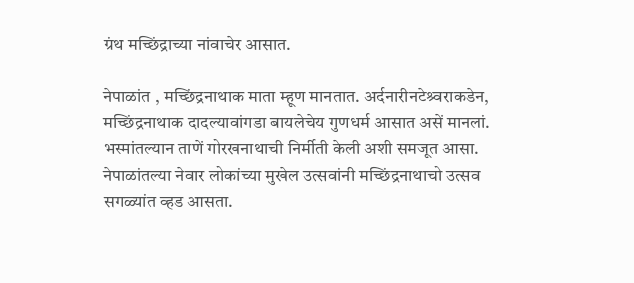ग्रंथ मच्छिंद्राच्या नांवाचेर आसात.

नेपाळांत , मच्छिंद्रनाथाक माता म्हूण मानतात. अर्दनारीनटेश्र्वराकडेन, मच्छिंद्रनाथाक दादल्यावांगडा बायलेचेय गुणधर्म आसात असें मानलां. भस्मांतल्यान ताणें गोरखनाथाची निर्मीती केली अशी समजूत आसा. नेपाळांतल्या नेवार लोकांच्या मुखेल उत्सवांनी मच्छिंद्रनाथाचो उत्सव सगळ्यांत व्हड आसता.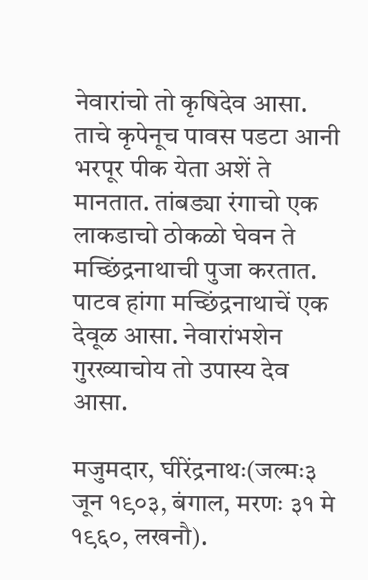नेवारांचो तो कृषिदेव आसा. ताचे कृपेनूच पावस पडटा आनी भरपूर पीक येता अशें ते मानतात. तांबड्या रंगाचो एक लाकडाचो ठोकळो घेवन ते मच्छिंद्रनाथाची पुजा करतात. पाटव हांगा मच्छिंद्रनाथाचें एक देवूळ आसा. नेवारांभशेन गुरख्याचोय तो उपास्य देव आसा.

मजुमदार, घीरेंद्रनाथः(जल्मः३ जून १९०३, बंगाल, मरणः ३१ मे १९६०, लखनौ).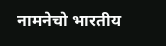नामनेचो भारतीय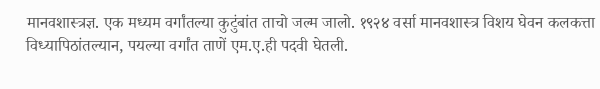मानवशास्त्रज्ञ. एक मध्यम वर्गांतल्या कुटुंबांत ताचो जल्म जालो. १९२४ वर्सा मानवशास्त्र विशय घेवन कलकत्ता विध्यापिठांतल्यान, पयल्या वर्गांत ताणें एम.ए.ही पदवी घेतली.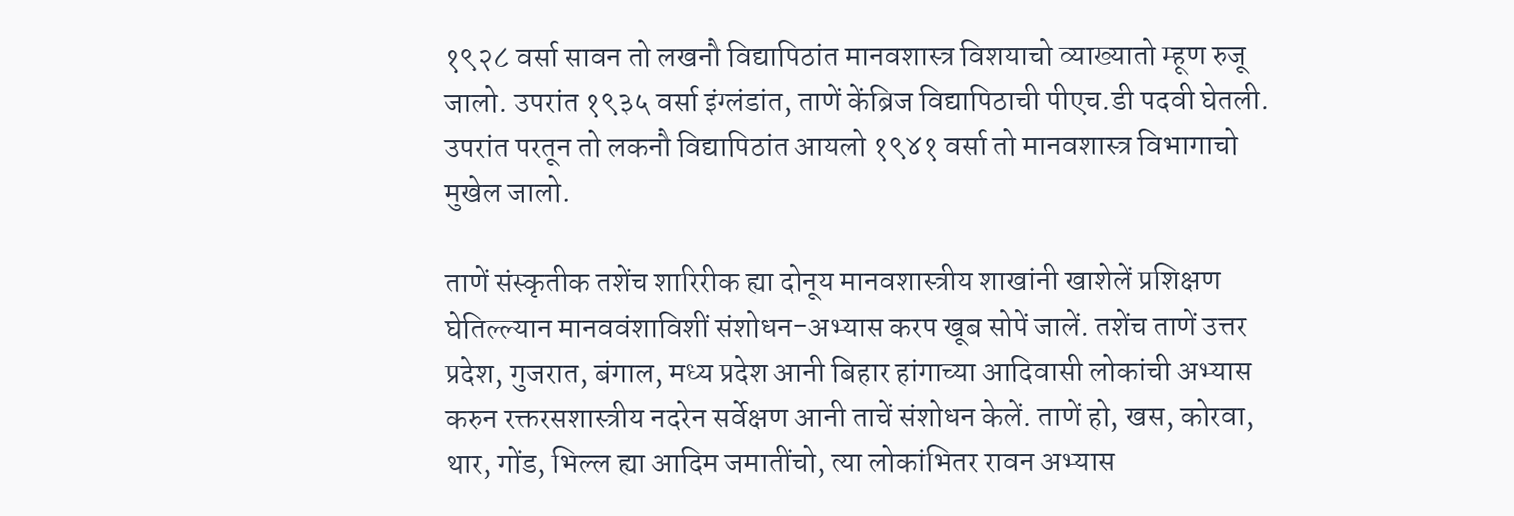१९२८ वर्सा सावन तो लखनौ विद्यापिठांत मानवशास्त्र विशयाचो व्याख्यातो म्हूण रुजू जालो. उपरांत १९३५ वर्सा इंग्लंडांत, ताणें केंब्रिज विद्यापिठाची पीएच.डी पदवी घेतली. उपरांत परतून तो लकनौ विद्यापिठांत आयलो १९४१ वर्सा तो मानवशास्त्र विभागाचो मुखेल जालो.

ताणें संस्कृतीक तशेंच शारिरीक ह्या दोनूय मानवशास्त्रीय शाखांनी खाशेलें प्रशिक्षण घेतिल्ल्यान मानववंशाविशीं संशोधन-अभ्यास करप खूब सोपें जालें. तशेंच ताणें उत्तर प्रदेश, गुजरात, बंगाल, मध्य प्रदेश आनी बिहार हांगाच्या आदिवासी लोकांची अभ्यास करुन रक्तरसशास्त्रीय नदरेन सर्वेक्षण आनी ताचें संशोधन केलें. ताणें हो, खस, कोरवा, थार, गोंड, भिल्ल ह्या आदिम जमातींचो, त्या लोकांभितर रावन अभ्यास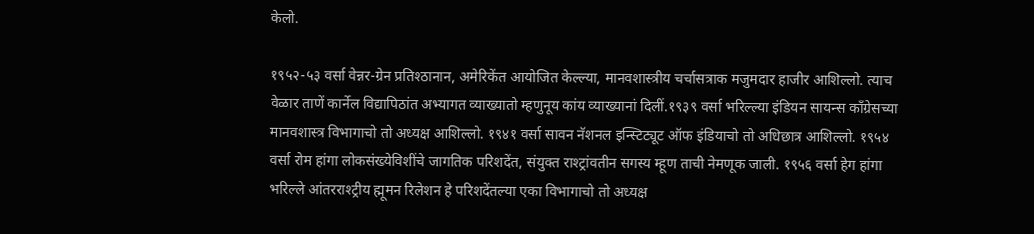केलो.

१९५२-५३ वर्सा वेन्नर-ग्रेन प्रतिश्ठानान, अमेरिकेंत आयोजित केल्ल्या, मानवशास्त्रीय चर्चासत्राक मजुमदार हाजीर आशिल्लो. त्याच वेळार ताणें कार्नेल विद्यापिठांत अभ्यागत व्याख्यातो म्हणुनूय कांय व्याख्यानां दिलीं.१९३९ वर्सा भरिल्ल्या इंडियन सायन्स काँग्रेसच्या मानवशास्त्र विभागाचो तो अध्यक्ष आशिल्लो. १९४१ वर्सा सावन नॅशनल इन्स्टिट्यूट ऑफ इंडियाचो तो अधिछात्र आशिल्लो. १९५४ वर्सा रोम हांगा लोकसंख्येविशींचे जागतिक परिशदेंत, संयुक्त राश्ट्रांवतीन सगस्य म्हूण ताची नेमणूक जाली. १९५६ वर्सा हेग हांगा भरिल्ले आंतरराश्ट्रीय ह्मूमन रिलेशन हे परिशदेंतल्या एका विभागाचो तो अध्यक्ष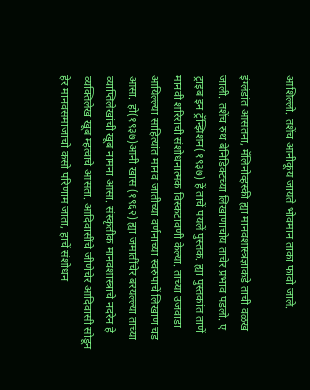आशिल्लो. तशेंच आनीकूय जायते भोवमान ताका फावो जाले.

इंग्लंडांत आसतना, मॅलिनोव्हस्की ह्या मानवशास्त्रज्ञाकडे ताची वळख जाली. तशेंच रुथ बेनिडिक्टच्या लिखाणाचोय ताचेर प्रभाव पडलो. ए ट्राइब इन ट्रॅन्झिशन(१९३७) हें ताचें पयलें पुस्तक. ह्या पुस्तकांत ताणें मानवी शरिराची संशोधनात्मक विस्कटावणी केल्या. ताच्या उजवाडा आयिल्ल्या साहित्यांत मानव जातीच्या वर्णनाच्या स्वरुपाचें लिखाण चड आसा. हो(१९३७)आनी खास (१९६२) ह्या जमातींचेर बरयल्ल्या ताच्या व्याप्तिलेखांची खूब नामना आसा. संस्कृतीक मानवशास्त्राचे नदरेन हे व्यक्तिलेख खूब म्हत्वाचे आसता. आदिवासींचे जीणेचेर आदिवासी सोडून हेर मानवसमाजाचो कसो परिणाम जाता, हाचें संशोधन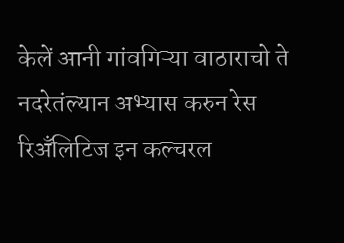केलें आनी गांवगिऱ्या वाठाराचो ते नदरेतंल्यान अभ्यास करुन रेस रिअँलिटिज इन कल्चरल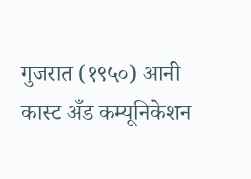गुजरात (१९५०) आनी कास्ट अँड कम्यूनिकेशन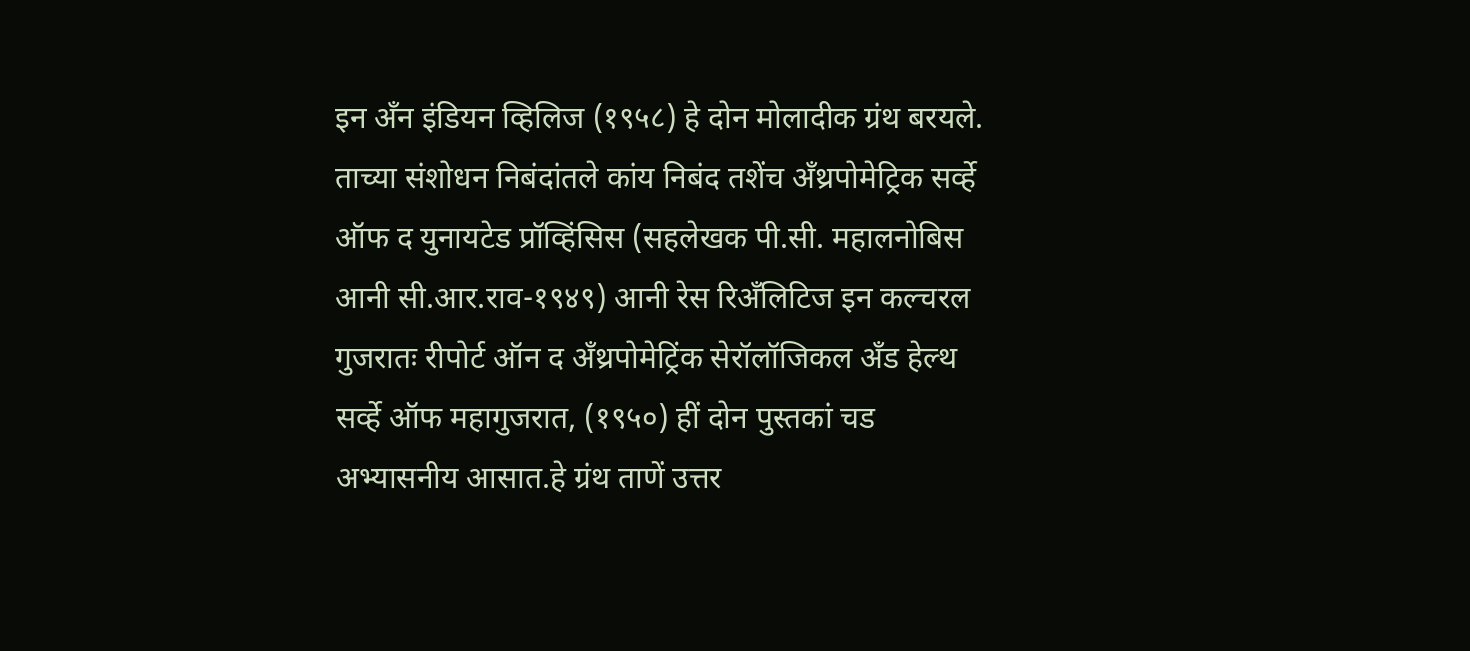इन अँन इंडियन व्हिलिज (१९५८) हे दोन मोलादीक ग्रंथ बरयले. ताच्या संशोधन निबंदांतले कांय निबंद तशेंच अँथ्रपोमेट्रिक सर्व्हे ऑफ द युनायटेड प्रॉव्हिंसिस (सहलेखक पी.सी. महालनोबिस आनी सी.आर.राव-१९४९) आनी रेस रिअँलिटिज इन कल्चरल गुजरातः रीपोर्ट ऑन द अँथ्रपोमेट्रिंक सेरॉलॉजिकल अँड हेल्थ सर्व्हे ऑफ महागुजरात, (१९५०) हीं दोन पुस्तकां चड अभ्यासनीय आसात.हे ग्रंथ ताणें उत्तर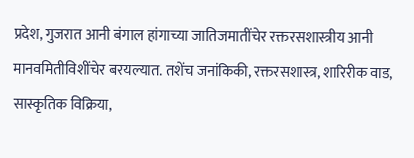प्रदेश, गुजरात आनी बंगाल हांगाच्या जातिजमातींचेर रक्तरसशास्त्रीय आनी मानवमितीविशींचेर बरयल्यात. तशेंच जनांकिकी, रक्तरसशास्त्र, शारिरीक वाड, सास्कृतिक विक्रिया,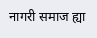नागरी समाज ह्या